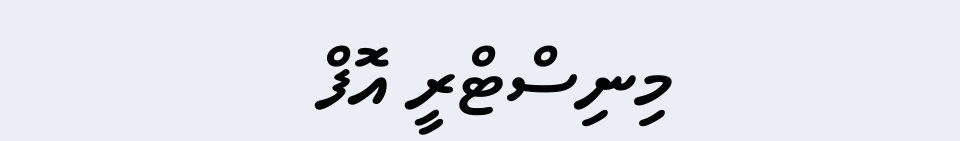މިނިސްޓްރީ އޮފް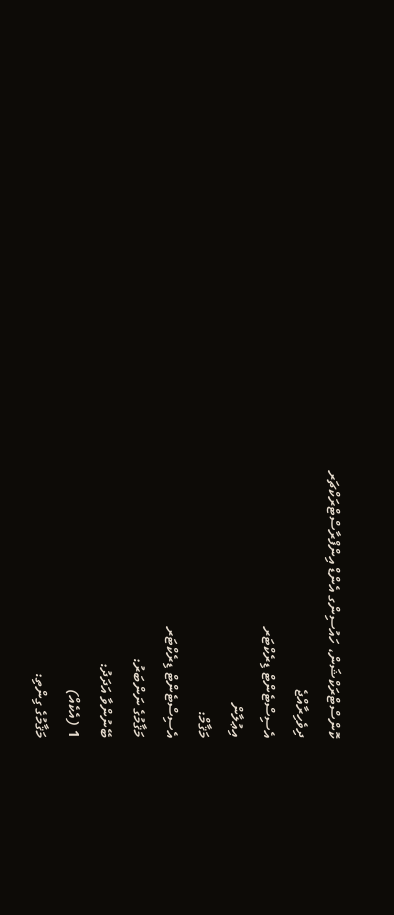ކޮންސްޓްރަކްޝަން، ހައުސިންގ އެންޑް އިންފްރާސްޓްރަކްޗަރ
ދިވެހިރާއްޖެ
އެސިސްޓެންޓް ޑިރެކްޓަރ
އިޢުލާން
މަޤާމް:
އެސިސްޓެންޓް ޑިރެކްޓަރ
މަޤާމުގެ ނަންބަރު:
ބޭނުންވާ އަދަދު:
1 (އެކެއް)
މަޤާމުގެ ގިންތި: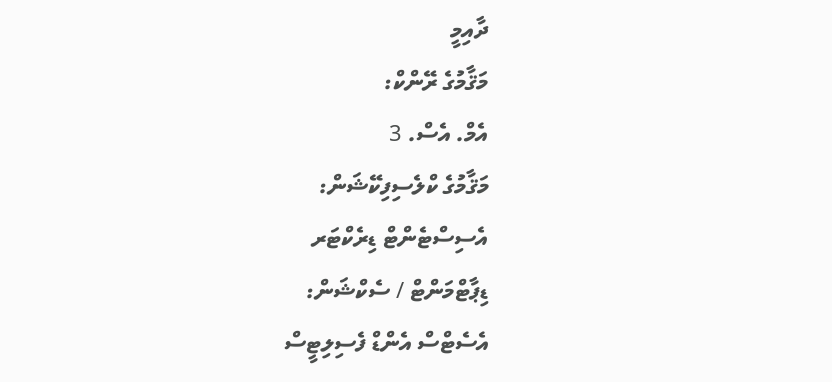ދާއިމީ
މަޤާމުގެ ރޭންކް:
އެމް. އެސް. 3
މަޤާމުގެ ކްލެސިފިކޭޝަން:
އެސިސްޓެންޓް ޑިރެކްޓަރ
ޑިޕާޓްމަންޓް / ސެކްޝަން:
އެސެޓްސް އެންޑް ފެސިލިޓީސް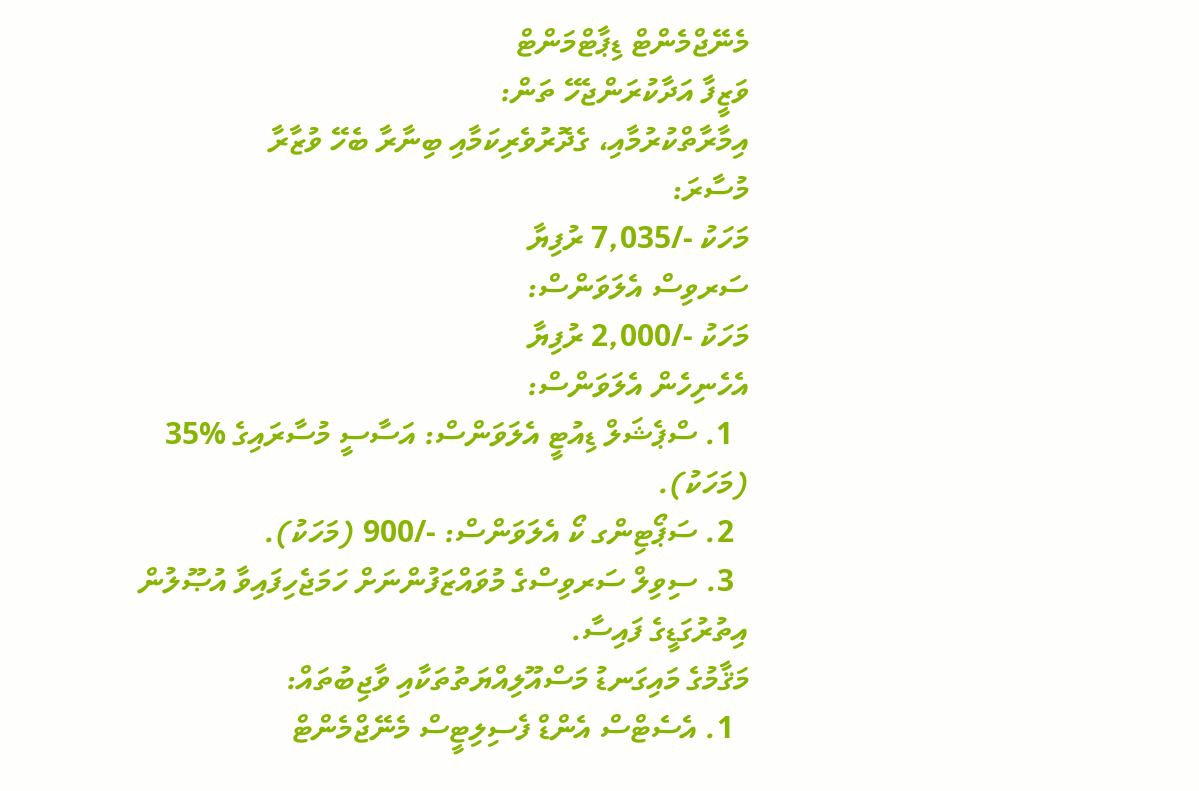މެނޭޖްމެންޓް ޑިޕާޓްމަންޓް
ވަޒީފާ އަދާކުރަންޖެހޭ ތަން:
އިމާރާތްކުރުމާއި، ގެދޮރުވެރިކަމާއި ބިނާރާ ބެހޭ ވުޒާރާ
މުސާރަ:
މަހަކު -/7,035 ރުފިޔާ
ސަރވިސް އެލަވަންސް:
މަހަކު -/2,000 ރުފިޔާ
އެހެނިހެން އެލަވަންސް:
  1. ސްޕެޝަލް ޑިއުޓީ އެލަވަންސް: އަސާސީ މުސާރައިގެ %35 (މަހަކު).
  2. ސަޕޯޓިންގ ކޯ އެލަވަންސް: -/900 (މަހަކު).
  3. ސިވިލް ސަރވިސްގެ މުވައްޒަފުންނަށް ހަމަޖެހިފައިވާ އުޞޫލުން އިތުރުގަޑީގެ ފައިސާ.
މަޤާމުގެ މައިގަނޑު މަސްއޫލިއްޔަތުތަކާއި ވާޖިބުތައް:
  1. އެސެޓްސް އެންޑް ފެސިލިޓީސް މެނޭޖްމެންޓް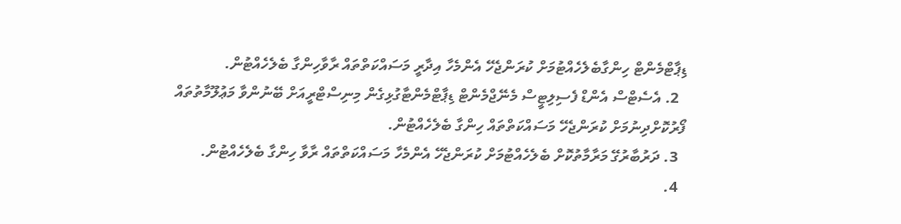ޑިޕާޓްމެންޓް ހިންގާބެލެހެއްޓުމަށް ކުރަންޖެހޭ އެންމެހާ އިދާރީ މަސައްކަތްތައް ރާވާހިންގާ ބެލެހެއްޓުން.
  2. އެސެޓްސް އެންޑް ފެސިލިޓީސް މެނޭޖްމެންޓް ޑިޕާޓްމެންޓާގުޅިގެން މިނިސްޓްރީއަށް ބޭނުންވާ މަޢުލޫމާތުތައް ފޯރުކޮށްދިނުމަށް ކުރަންޖެހޭ މަސައްކަތްތައް ހިންގާ ބެލެހެއްޓުން.
  3. ދަރުބާރުގޭ މަރާމާތުކޮށް ބެލެހެއްޓުމަށް ކުރަންޖެހޭ އެންމެހާ މަސައްކަތްތައް ރާވާ ހިންގާ ބެލެހެއްޓުން.
  4.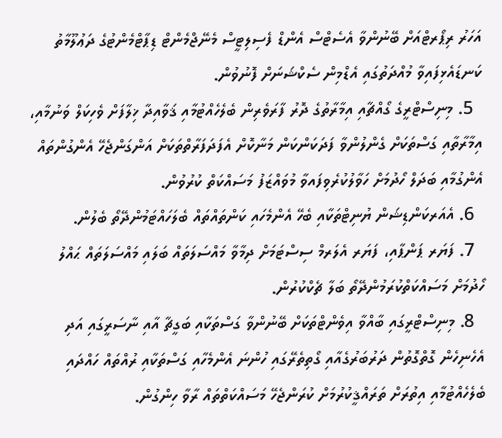އަހަރު ރިޕޯރޓްއަށް ބޭނުންވާ އެސެޓްސް އެންޑް ފެސިލިޓީސް މެނޭޖްމެންޓް ޑިޕާޓްމެންޓުގެ ދަޢުލޫމާތު ކަނޑައެޅިފައިވާ މުއްދަތުގައި އެޑްމިން ސެކްޝަނަށް ފޮނުވުން.
  5. މިނިސްޓްރީގެ ގޯއްޗާއި އިމާރާތުގެ ދޮރު ފާރަވެރިން ބެލެހެއްޓުމާއި ޤަވާއިދާ ޚިލާފަށް ވެހިކަލް ވަނުމާއި، އިމާރާތާއި ގަސްތަކަށް ގެންލުންވާ ފަދަކަންކަން މަނާކޮށް އެފަދަފަރާތްތަކަށް އަންގަންޖެހޭ އެންގުންތައް އެންގުމާއި ބަދަލް ހޯދުމަށް ހަވާލުކުރެވިފައވާ މުވައްޒަފު މަސައްކަތް ކުރުވުން.
  6. އެއަރކަންޑިޝަން ޔުނިޓްތަކާއި ބެހޭ އެންމެހައި ކަންތައްތައް ބެލަހައްޓަމުންދޭތޯ ބެލުން.
  7. ފަޔަރ ޕަންޕާއި، ފަޔަރ އެލަރމް ސިސްޓަމަށް ދިމާވާ މައްސަލަތައް ބަލައި މައްސަލަތައް ޙައްލު ހޯދުމަށް މަސައްކަތްކުރަމުންދޭތޯ ބަލާ ޗެކްކުރުން.
  8. މިނިސްޓްރީގައި ބާއްވާ އިވެންޓްތަކަށް ބޭނުންވާ ގަސްތަކާއި ބަގީޗާ އާއި ނާސަރީގައި އަދި އެހެނިހެން ގޮތްގޮތުން ދަރުބަރުގެއާއި ގޯތިތެރޭގައި ހުންނަ އެންމެހާއި ގަސްތަކާއި ރުއްތައް ހައްދައި ބެލެހެއްޓުމާއި އިތުރަށް ތަރައްޤީކުރުމަށް ކުރަންޖެހޭ މަސައްކަތްތައް ރާވާ ހިންގުން.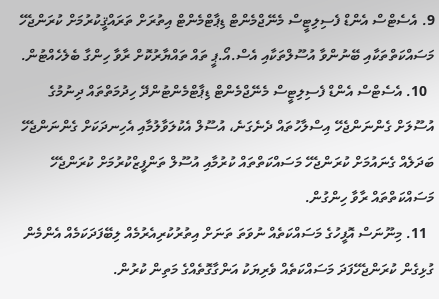9. އެސެޓްސް އެންޑް ފެސިލިޓީސް މެނޭޖްމެންޓް ޑިޕާޓްމެންޓް އިތުރަށް ތަރައްޤީކުރުމަށް ކުރަންޖެހޭ މަސައްކަތްތަކާއި ބޭނުންވާ އުސޫލްތަކާއި އެސް.އޯ.ޕީ ތައް ތައްޔާރުކޮށް ރާވާ ހިންގާ ބެލެހެއްޓުން.
  10. އެސެޓްސް އެންޑް ފެސިލިޓީސް މެނޭޖްމެންޓް ޑިޕާޓްމެންޓުންދޭ ހިދުމަތްތައް ދިނުމުގެ އުސޫލަށް ގެންނަންޖެހޭ އިސްލާހުތައް ދެނެގަނެ، އުސޫލް އެކުލަވާލުމާއި އެހިނދަކަށް ގެންނަންޖެހޭ ބަދަލެއް ގެނައުމަށް ކުރަންޖެހޭ މަސައްކަތްތައް ކުރުމާއި އުސޫލް ތަންފީޒްކުރުމަށް ކުރަންޖެހޭ މަސައްކަތްތައް ރާވާ ހިންގުން.
  11. މިނޫނަސް އޮފީހުގެ މަސައްކަތެއް ނުވަތަ ތަނަށް އިތުރުކުރިއެރުމެއް ލިބޭފަދަކަމެއް އެންމެން ގުޅިގެން ކުރަންޖެހޭފަދަ މަސައްކަތެއް ވެރިޔަކު އަންގާގޮތެއްގެ މަތިން ކުރުން.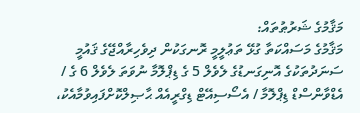މަޤާމުގެ ޝަރުޠުތައް:
މަޤާމުގެ މަސައްކަތާ ގުޅޭ ތަޢުލީމީ ރޮނގަކުން ދިވެހިރާއްޖޭގެ ޤައުމީ ސަނަދުތަކުގެ އޮނިގަނޑުގެ ލެވެލް 5 ގެ ޑިޕްލޮމާ ނުވަތަ ލެވެލް 6 ގެ / އެޑްވާންސްޑް ޑިޕްލޮމާ / އެސޯސިއޭޓް ޑިގްރީއެއް ޙާޞިލްކޮށްފައިވުމާއެކު،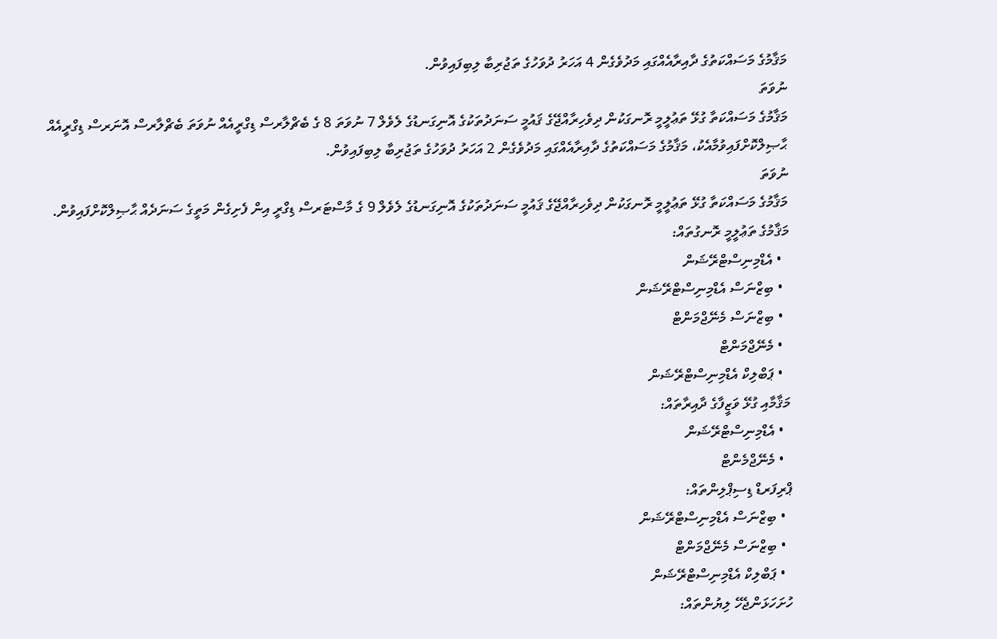މަޤާމުގެ މަސައްކަތުގެ ދާއިރާއެއްގައި މަދުވެގެން 4 އަހަރު ދުވަހުގެ ތަޖުރިބާ ލިބިފައިވުން.
ނުވަތަ
މަޤާމުގެ މަސައްކަތާ ގުޅޭ ތަޢުލީމީ ރޮނގަކުން ދިވެހިރާއްޖޭގެ ޤައުމީ ސަނަދުތަކުގެ އޮނިގަނޑުގެ ލެވެލް 7 ނުވަތަ 8 ގެ ބެޗްލާރސް ޑިގްރީއެއް ނުވަތަ ބެޗްލާރސް އޮނަރސް ޑިގްރީއެއް ޙާޞިލްކޮށްފައިވުމާއެކު، މަޤާމުގެ މަސައްކަތުގެ ދާއިރާއެއްގައި މަދުވެގެން 2 އަހަރު ދުވަހުގެ ތަޖުރިބާ ލިބިފައިވުން.
ނުވަތަ
މަޤާމުގެ މަސައްކަތާ ގުޅޭ ތަޢުލީމީ ރޮނގަކުން ދިވެހިރާއްޖޭގެ ޤައުމީ ސަނަދުތަކުގެ އޮނިގަނޑުގެ ލެވެލް 9 ގެ މާސްޓަރސް ޑިގްރީ އިން ފެށިގެން މަތީގެ ސަނަދެއް ޙާޞިލްކޮށްފައިވުން.
މަޤާމުގެ ތަޢުލީމީ ރޮނގުތައް:
  • އެޑްމިނިސްޓްރޭޝަން
  • ބިޒްނަސް އެޑްމިނިސްޓްރޭޝަން
  • ބިޒްނަސް މެނޭޖްމަންޓް
  • މެނޭޖްމަންޓް
  • ޕަބްލިކް އެޑްމިނިސްޓްރޭޝަން
މަޤާމާއި ގުޅޭ ވަޒީފާގެ ދާއިރާތައް:
  • އެޑްމިނިސްޓްރޭޝަން
  • މެނޭޖްމެންޓް
ޕްރިފަރޑް ޑިސިޕްލިންތައް:
  • ބިޒްނަސް އެޑްމިނިސްޓްރޭޝަން
  • ބިޒްނަސް މެނޭޖްމަންޓް
  • ޕަބްލިކް އެޑްމިނިސްޓްރޭޝަން
ހުށަހަޅަންޖެހޭ ލިޔުންތައް: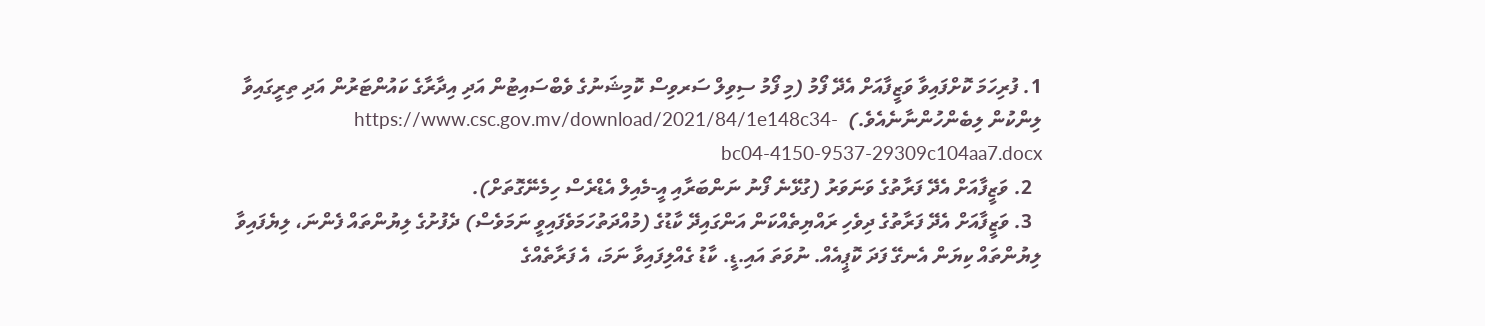1. ފުރިހަމަ ކޮށްފައިވާ ވަޒީފާއަށް އެދޭ ފޯމު (މި ފޯމު ސިވިލް ސަރވިސް ކޮމިޝަނުގެ ވެބްސައިޓުން އަދި އިދާރާގެ ކައުންޓަރުން އަދި ތިރީގައިވާ ލިންކުން ލިބެންހުންނާނެއެވެ.)  https://www.csc.gov.mv/download/2021/84/1e148c34-bc04-4150-9537-29309c104aa7.docx
  2. ވަޒީފާއަށް އެދޭ ފަރާތުގެ ވަނަވަރު (ގުޅޭނެ ފޯނު ނަންބަރާއި އީ-މެއިލް އެޑްރެސް ހިމެނޭގޮތަށް).
  3. ވަޒީފާއަށް އެދޭ ފަރާތުގެ ދިވެހި ރައްޔިތެއްކަން އަންގައިދޭ ކާޑުގެ (މުއްދަތުހަމަވެފައިވީ ނަމަވެސް) ދެފުށުގެ ލިޔުންތައް ފެންނަ، ލިޔެފައިވާ ލިޔުންތައް ކިޔަން އެނގޭ ފަދަ ކޮޕީއެއް. ނުވަތަ އައި.ޑީ. ކާޑު ގެއްލިފައިވާ ނަމަ، އެ ފަރާތެއްގެ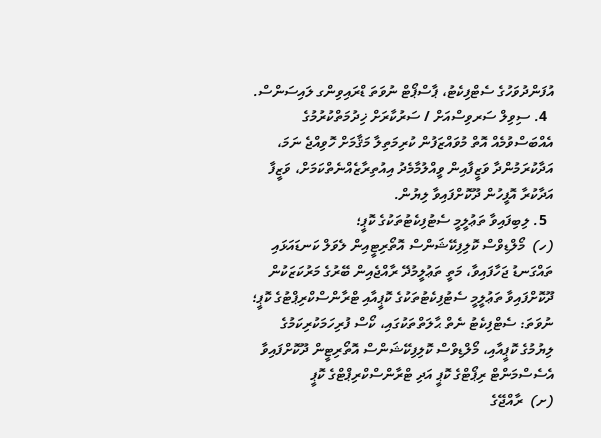އުފަންދުވަހުގެ ސެޓްފިކެޓު، ޕާސްޕޯޓް ނުވަތަ ޑްރައިވިންގ ލައިސަންސް.
  4. ސިވިލް ސަރވިސްއަށް / ސަރުކާރަށް ޚިދުމަތްކުރުމުގެ އެއްބަސްވުމެއް އޮތް މުވައްޒަފުން ކުރިމަތިލާ މަޤާމަށް ހޮވިއްޖެ ނަމަ، އަދާކުރަމުންދާ ވަޒީފާއިން ވީއްލުމާމެދު އިއުތިރާޒެއްނެތްކަމަށް، ވަޒީފާ އަދާކުރާ އޮފީހުން ދޫކޮށްފައިވާ ލިޔުން.
  5. ލިބިފައިވާ ތަޢުލީމީ ސެޓުފިކެޓުތަކުގެ ކޮޕީ؛
(ހ)  މޯލްޑިވްސް ކޮލިފިކޭޝަންސް އޮތޯރިޓީއިން ލެވަލް ކަނޑައަޅައި ތައްގަނޑު ޖަހާފައިވާ، މަތީ ތަޢުލީމުދޭ ރާއްޖެއިން ބޭރުގެ މަރުކަޒަކުން ދޫކޮށްފައިވާ ތަޢުލީމީ ސެޓުފިކެޓުތަކުގެ ކޮޕީއާއި ޓްރާންސްކްރިޕްޓުގެ ކޮޕީ؛ ނުވަތަ: ސެޓްފިކެޓު ނެތް ޙާލަތްތަކުގައި، ކޯސް ފުރިހަމަކުރިކަމުގެ ލިޔުމުގެ ކޮޕީއާއި، މޯލްޑިވްސް ކޮލިފިކޭޝަންސް އޮތޯރިޓީން ދޫކޮށްފައިވާ އެސެސްމަންޓް ރިޕޯޓްގެ ކޮޕީ އަދި ޓްރާންސްކްރިޕްޓްގެ ކޮޕީ
(ށ)  ރާއްޖޭގެ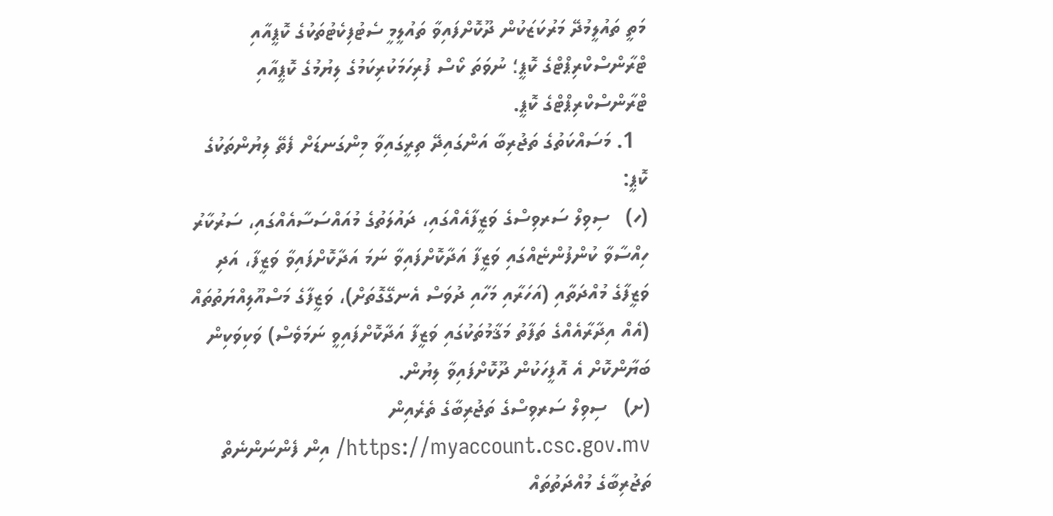މަތީ ތައުލީމުދޭ މަރުކަޒަކުން ދޫކޮށްފައިވާ ތައުލީމީ ސެޓުފިކެޓުތަކުގެ ކޮޕީއާއި ޓްރާންސްކްރިޕްޓްގެ ކޮޕީ؛ ނުވަތަ ކޯސް ފުރިހަމަކުރިކަމުގެ ލިޔުމުގެ ކޮޕީއާއި ޓްރާންސްކްރިޕްޓްގެ ކޮޕީ.
  1. މަސައްކަތުގެ ތަޖުރިބާ އަންގައިދޭ ތިރީގައިވާ މިންގަނޑަށް ފެތޭ ލިޔުންތަކުގެ ކޮޕީ:
(ހ)   ސިވިލް ސަރވިސްގެ ވަޒީފާއެއްގައި، ދައުލަތުގެ މުއައްސަސާއެއްގައި، ސަރުކާރު ހިއްސާވާ ކުންފުންޏެއްގައި ވަޒީފާ އަދާކޮށްފައިވާ ނަމަ އަދާކޮށްފައިވާ ވަޒީފާ، އަދި ވަޒީފާގެ މުއްދަތާއި (އަހަރާއި މަހާއި ދުވަސް އެނގޭގޮތަށް)، ވަޒީފާގެ މަސްއޫލިއްޔަތުތައް (އެއް އިދާރާއެއްގެ ތަފާތު މަޤާމުތަކުގައި ވަޒީފާ އަދާކޮށްފައިވީ ނަމަވެސް) ވަކިވަކިން ބަޔާންކޮށް އެ އޮފީހަކުން ދޫކޮށްފައިވާ ލިޔުން.
(ށ)   ސިވިލް ސަރވިސްގެ ތަޖުރިބާގެ ތެރެއިން https://myaccount.csc.gov.mv/ އިން ފެންނަންނެތް ތަޖުރިބާގެ މުއްދަތުތައް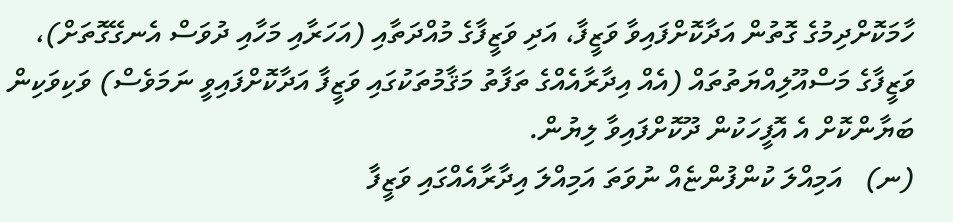ހާމަކޮށްދިމުގެ ގޮތުން އަދާކޮށްފައިވާ ވަޒީފާ، އަދި ވަޒީފާގެ މުއްދަތާއި (އަހަރާއި މަހާއި ދުވަސް އެނގޭގޮތަށް)، ވަޒީފާގެ މަސްއޫލިއްޔަތުތައް (އެއް އިދާރާއެއްގެ ތަފާތު މަޤާމުތަކުގައި ވަޒީފާ އަދާކޮށްފައިވީ ނަމަވެސް) ވަކިވަކިން ބަޔާންކޮށް އެ އޮފީހަކުން ދޫކޮށްފައިވާ ލިޔުން.
(ނ)   އަމިއްލަ ކުންފުންޏެއް ނުވަތަ އަމިއްލަ އިދާރާއެއްގައި ވަޒީފާ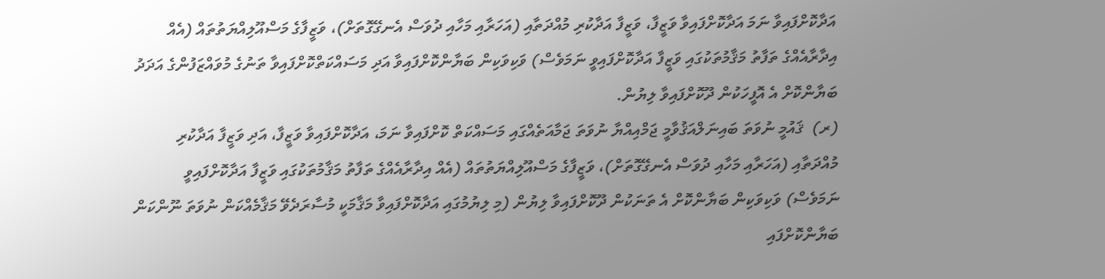އަދާކޮށްފައިވާ ނަމަ އަދާކޮށްފައިވާ ވަޒީފާ، ވަޒީފާ އަދާކުރި މުއްދަތާއި (އަހަރާއި މަހާއި ދުވަސް އެނގޭގޮތަށް)، ވަޒީފާގެ މަސްއޫލިއްޔަތުތައް (އެއް އިދާރާއެއްގެ ތަފާތު މަޤާމުތަކުގައި ވަޒީފާ އަދާކޮށްފައިވީ ނަމަވެސް) ވަކިވަކިން ބަޔާންކޮށްފައިވާ އަދި މަސައްކަތްކޮށްފައިވާ ތަނުގެ މުވައްޒަފުންގެ އަދަދު ބަޔާންކޮށް އެ އޮފީހަކުން ދޫކޮށްފައިވާ ލިޔުން.
(ރ)  ޤައުމީ ނުވަތަ ބައިނަލްއަޤުވާމީ ޖަމްއިއްޔާ ނުވަތަ ޖަމާއަތެއްގައި މަސައްކަތް ކޮށްފައިވާ ނަމަ، އަދާކޮށްފައިވާ ވަޒީފާ، އަދި ވަޒީފާ އަދާކުރި މުއްދަތާއި (އަހަރާއި މަހާއި ދުވަސް އެނގޭގޮތަށް)، ވަޒީފާގެ މަސްއޫލިއްޔަތުތައް (އެއް އިދާރާއެއްގެ ތަފާތު މަޤާމުތަކުގައި ވަޒީފާ އަދާކޮށްފައިވީ ނަމަވެސް) ވަކިވަކިން ބަޔާންކޮށް އެ ތަނަކުން ދޫކޮށްފައިވާ ލިޔުން (މި ލިޔުމުގައި އަދާކޮށްފައިވާ މަޤާމަކީ މުސާރަދެވޭ މަޤާމެއްކަން ނުވަތަ ނޫންކަން ބަޔާންކޮށްފައި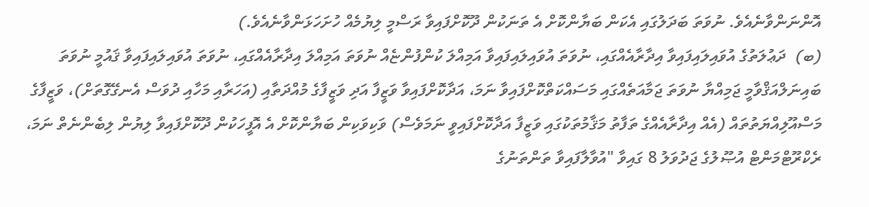އޮންނަންވާނެއެވެ. ނުވަތަ ބަދަލުގައި އެކަން ބަޔާންކޮށް އެ ތަނަކުން ދޫކޮށްފައިވާ ރަސްމީ ލިޔުމެއް ހުށަހަޅަންވާނެއެވެ.)
(ބ)  ދަޢުލަތުގެ އުވައިލައިފައިވާ އިދާރާއެއްގައި، ނުވަތަ އުވައިލައިފައިވާ އަމިއްލަ ކުންފުންޏެއް ނުވަތަ އަމިއްލަ އިދާރާއެއްގައި، ނުވަތަ އުވައިލައިފައިވާ ޤައުމީ ނުވަތަ ބައިނަލްއަޤްވާމީ ޖަމިއްޔާ ނުވަތަ ޖަމާއަތެއްގައި މަސައްކަތްކޮށްފައިވާ ނަމަ، އަދާކޮށްފައިވާ ވަޒީފާ އަދި ވަޒީފާގެ މުއްދަތާއި (އަހަރާއި މަހާއި ދުވަސް އެނގޭގޮތަށް)، ވަޒީފާގެ މަސްއޫލިއްޔަތުތައް (އެއް އިދާރާއެއްގެ ތަފާތު މަޤާމުތަކުގައި ވަޒީފާ އަދާކޮށްފައިވީ ނަމަވެސް) ވަކިވަކިން ބަޔާންކޮށް އެ އޮފީހަކުން ދޫކޮށްފައިވާ ލިޔުން ލިބެންނެތް ނަމަ، ރެކްރޫޓްމަންޓް އުޞޫލުގެ ޖަދުވަލު 8 ގައިވާ "އުވާލާފައިވާ ތަންތަނުގެ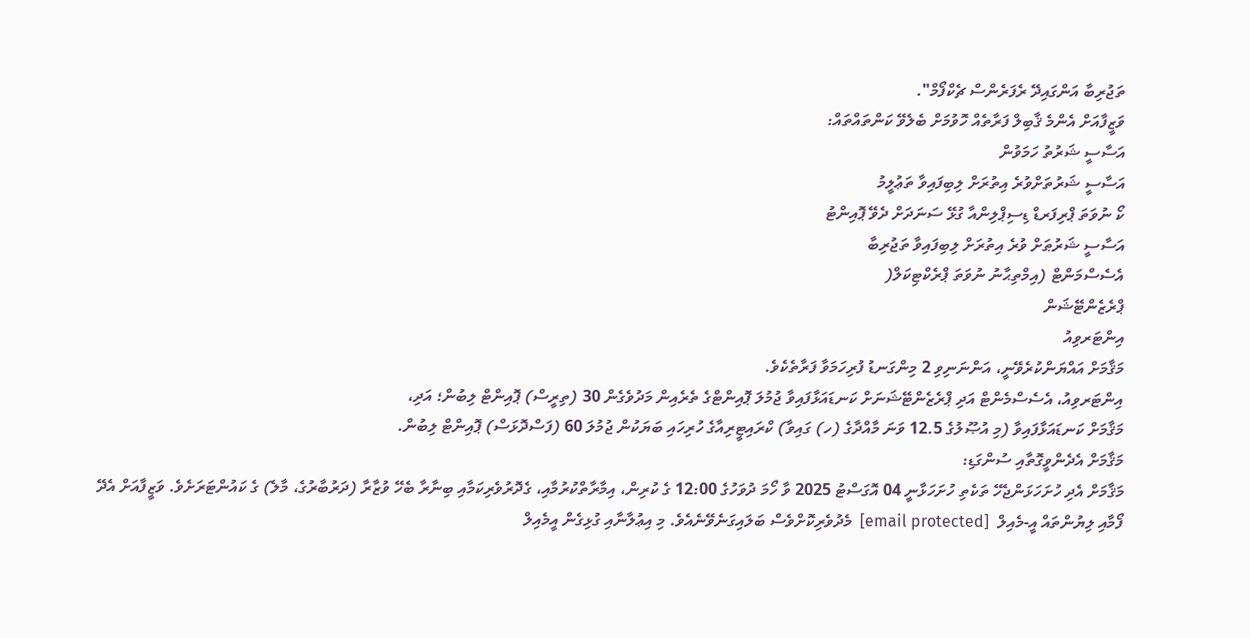ތަޖުރިބާ އަންގައިދޭ ރެފަރެންސް ޗެކްފޯމް".
ވަޒީފާއަށް އެންމެ ޤާބިލް ފަރާތެއް ހޮވުމަށް ބެލެވޭ ކަންތައްތައް:
އަސާސީ ޝަރުތު ހަމަވުން
އަސާސީ ޝަރުތަށްވުރެ އިތުރަށް ލިބިފައިވާ ތަޢުލީމު
ކޯ ނުވަތަ ޕްރިފަރޑް ޑިސިޕްލިންއާ ގުޅޭ ސަނަދަށް ދެވޭ ޕޮއިންޓު
އަސާސީ ޝަރުޠަށް ވުރެ އިތުރަށް ލިބިފައިވާ ތަޖުރިބާ
އެސެސްމަންޓް (އިމްތިޙާނު ނުވަތަ ޕްރެކްޓިކަލް(
ޕްރެޒެންޓޭޝަން
އިންޓަރވިއު
މަޤާމަށް އައްޔަންކުރެވޭނީ، އަންނަނިވި 2 މިންގަނޑު ފުރިހަމަވާ ފަރާތެކެވެ.
އިންޓަރވިއު، އެސެސްމެންޓް އަދި ޕްރެޒެންޓޭޝަނަށް ކަނޑައަޅާފައިވާ ޖުމުލަ ޕޮއިންޓްގެ ތެރެއިން މަދުވެގެން 30 (ތިރީސް) ޕޮއިންޓް ލިބުން؛ އަދި،
މަޤާމަށް ކަނޑައަޅާފައިވާ (މި އުޞޫލުގެ 12.5 ވަނަ މާއްދާގެ (ހ) ގައިވާ) ކްރައިޓީރިއާގެ ހުރިހައި ބަޔަކުން ޖުމުލަ 60 (ފަސްދޮޅަސް) ޕޮއިންޓް ލިބުން.
މަޤާމަށް އެދެންވީގޮތާއި ސުންގަޑި:
މަޤާމަށް އެދި ހުށަހަޅަންޖެހޭ ތަކެތި ހުށަހަޅާނީ 04 އޮގަސްޓު 2025 ވާ ހޯމަ ދުވަހުގެ 12:00 ގެ ކުރިން، އިމާރާތްކުރުމާއި، ގެދޮރުވެރިކަމާއި ބިނާރާ ބެހޭ ވުޒާރާ (ދަރުބާރުގެ، މާލެ) ގެ ކައުންޓަރަށެވެ. ވަޒީފާއަށް އެދޭ ފޯމާއި ލިޔުންތައް އީ-މެއިލް  [email protected]  މެދުވެރިކޮށްވެސް ބަލައިގަނެވޭނެއެވެ. މި އިޢުލާނާއި ގުޅިގެން އީމެއިލް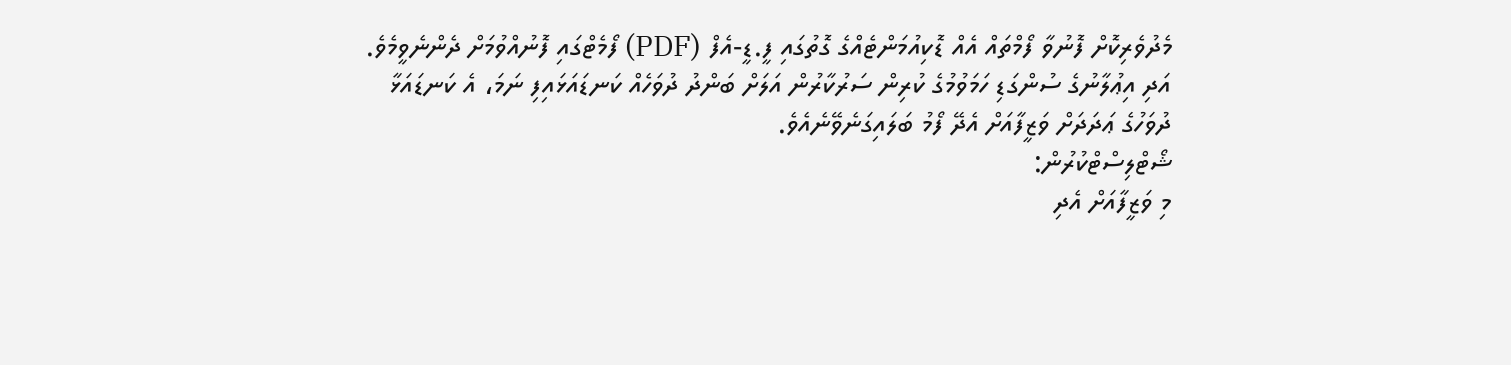މެދުވެރިކޮށް ފޮނުވާ ފޯމްތައް އެއް ޑޮކިއުމަންޓެއްގެ ގޮތުގައި ފީ.ޑީ-އެފް (PDF) ފޯމެޓްގައި ފޮނުއްވުމަށް ދެންނެވީމެވެ.
އަދި އިޢުލާނުގެ ސުންގަޑި ހަމަވުމުގެ ކުރިން ސަރުކާރުން އަލަށް ބަންދު ދުވަހެއް ކަނޑައަޅައިފި ނަމަ، އެ ކަނޑައަޅާ ދުވަހުގެ ޢަދަދަށް ވަޒީފާއަށް އެދޭ ފޯމު ބަލައިގަނެވޭނެއެވެ.
ޝޯޓްލިސްޓްކުރުން:
މި ވަޒީފާއަށް އެދި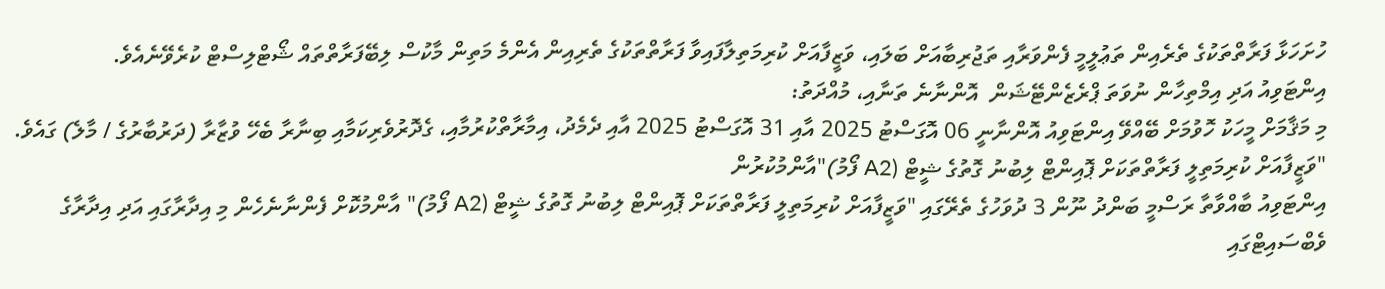ހުށަހަޅާ ފަރާތްތަކުގެ ތެރެއިން ތަޢުލީމީ ފެންވަރާއި ތަޖުރިބާއަށް ބަލައި، ވަޒީފާއަށް ކުރިމަތިލާފައިވާ ފަރާތްތަކުގެ ތެރިއިން އެންމެ މަތިން މާކުސް ލިބޭފަރާތްތައް ޝޯޓްލިސްޓް ކުރެވޭނެއެވެ.
އިންޓަވިއު އަދި އިމްތިހާން ނުވަތަ ޕްރެޒެންޓޭޝަން  އޮންނާނެ ތަނާއި، މުއްދަތު:
މި މަޤާމަށް މީހަކު ހޮވުމަށް ބޭއްވޭ އިންޓަވިއު އޮންނާނީ 06 އޮގަސްޓު 2025 އާއި 31 އޮގަސްޓު 2025 އާއި ދެމެދު، އިމާރާތްކުރުމާއި، ގެދޮރުވެރިކަމާއި ބިނާރާ ބެހޭ ވުޒާރާ (ދަރުބާރުގެ / މާލެ) ގައެވެ.
"ވަޒީފާއަށް ކުރިމަތިލީ ފަރާތްތަކަށް ޕޮއިންޓް ލިބުނު ގޮތުގެ ޝީޓް (A2 ފޯމު)"އާންމުކުރުން
އިންޓަވިއު ބާއްވާތާ ރަސްމީ ބަންދު ނޫން 3 ދުވަހުގެ ތެރޭގައި "ވަޒީފާއަށް ކުރިމަތިލީ ފަރާތްތަކަށް ޕޮއިންޓް ލިބުނު ގޮތުގެ ޝީޓް (A2 ފޯމު)" އާންމުކޮށް ފެންނާނެހެން މި އިދާރާގައި އަދި އިދާރާގެ ވެބްސައިޓްގައި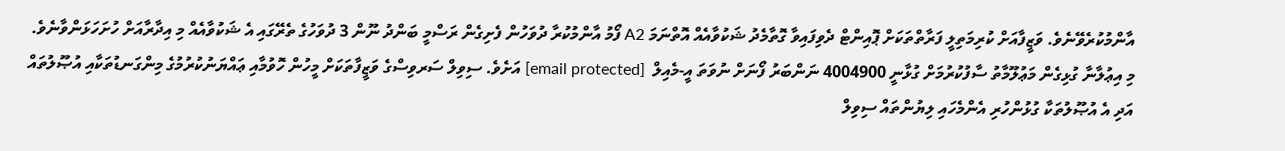އާންމުކުރެވޭނެވެ. ވަޒީފާއަށް ކުރިމަތިލީ ފަރާތްތަކަށް ޕޮއިންޓް ދެވިފައިވާ ގޮތާމެދު ޝަކުވާއެއް އޮތްނަމަ A2 ފޯމު އާންމުކުރާ ދުވަހުން ފެށިގެން ރަސްމީ ބަންދު ނޫން 3 ދުވަހުގެ ތެރޭގައި އެ ޝަކުވާއެއް މި އިދާރާއަށް ހުށަހަޅަންވާނެވެ.
މި އިޢުލާނާ ގުޅިގެން މަޢުލޫމާތު ސާފުކުރުމަށް ގުޅާނީ 4004900 ނަންބަރު ފޯނަށް ނުވަތަ އީ-މެއިލް  [email protected] އަށެވެ. ސިވިލް ސަރވިސްގެ ވަޒީފާތަކަށް މީހުން ހޮވުމާއި ޢައްޔަނުކުރުމުގެ މިންގަނޑުތަކާއި އުޞޫލުތައް އަދި އެ އުޞޫލުތަކާ ގުޅުންހުރި އެންމެހައި ލިޔުންތައް ސިވިލް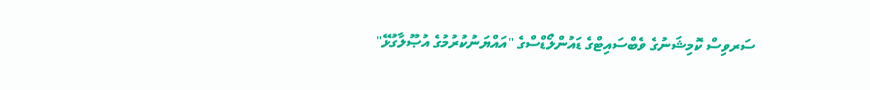ސަރވިސް ކޮމިޝަނުގެ ވެބްސައިޓްގެ ޑައުންލޯޑްސްގެ "އައްޔަނުކުރުމުގެ އުޞޫލާގުޅޭ"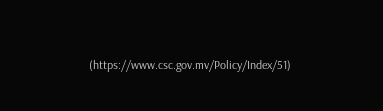(https://www.csc.gov.mv/Policy/Index/51)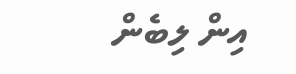އިން ލިބެން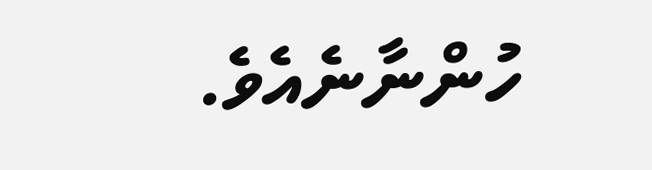ހުންނާނެއެވެ.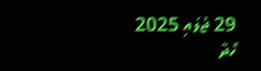29 ޖުލައި 2025
ހޯދާ